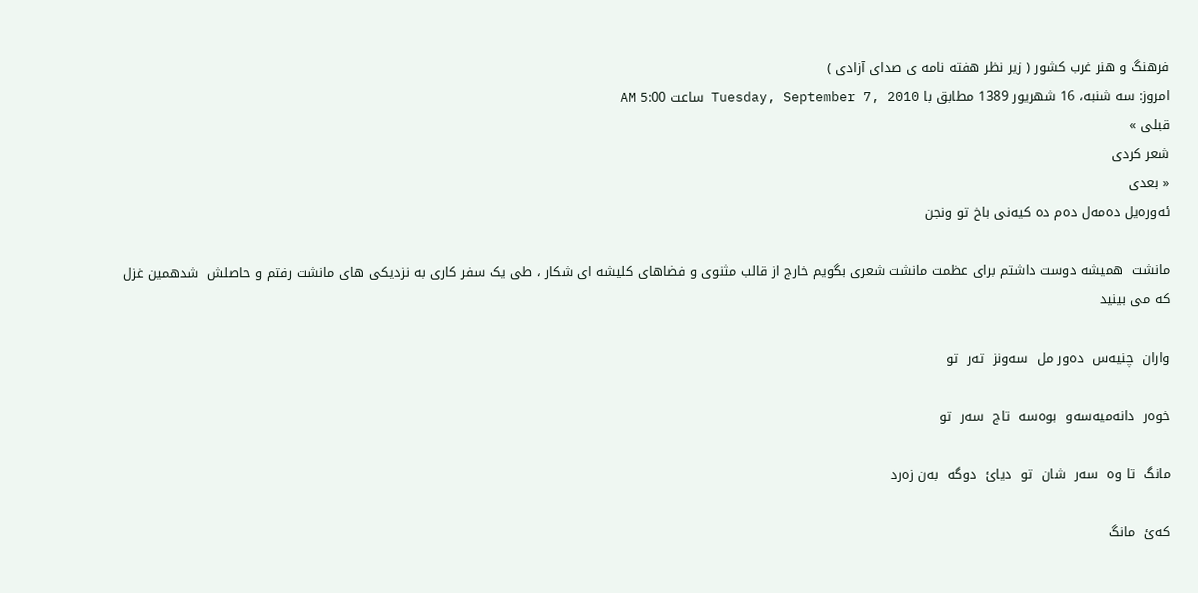فرهنگ و هنر غرب کشور ( زیر نظر هفته نامه ی صدای آزادی )
امروز: سه شنبه، 16 شهريور 1389 مطابق با Tuesday, September 7, 2010 ساعت 5:00 AM
قبلی »
شعر کردی
« بعدی
ئه‌وره‌یل ده‌مه‌ل ده‌م ده کیه‌نی باخ تو ونجن

مانشت  همیشه دوست داشتم برای عظمت مانشت شعری بگویم خارج از قالب مثنوی و فضاهای کلیشه ای شکار ، طی یک سفر کاری به نزدیکی های مانشت رفتم و حاصلش  شدهمین غزل که می بینید

واران  چنیه‌س  ده‌و‌ر مل  سه‌ونز  ته‌ر  تو

خوه‌ر  دانه‌میه‌سه‌و  بوه‌سه  تاج  سه‌ر  تو

مانگ  تا وه  سه‌ر  شان  تو  دیائ  دوگه  به‌ن زه‌رد

که‌ئ  مانگ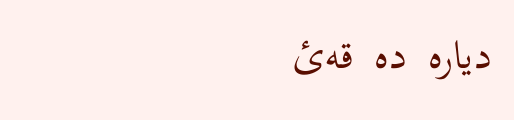دیاره  ده  قه‌ئ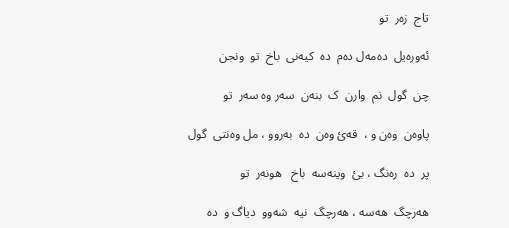تاج  زه‌ر  تو

ئه‌وره‌یل  ده‌مه‌ل ده‌م  ده  کیه‌نی  باخ  تو  ونجن

چن  گول  نم  وارن  ک  بنه‌ن  سه‌ر وه سه‌ر  تو

پاوه‌ن  وه‌ن و ،  قه‌ئ وه‌ن  ده  به‌روو ، مل وه‌نتی  گول

پر  ده  ره‌نگ ، بئ  وینه‌سه  باخ   هونه‌ر  تو

هه‌رچگ  هه‌سه ، هه‌رچگ  نیه  شه‌وو  دیاگ و  ده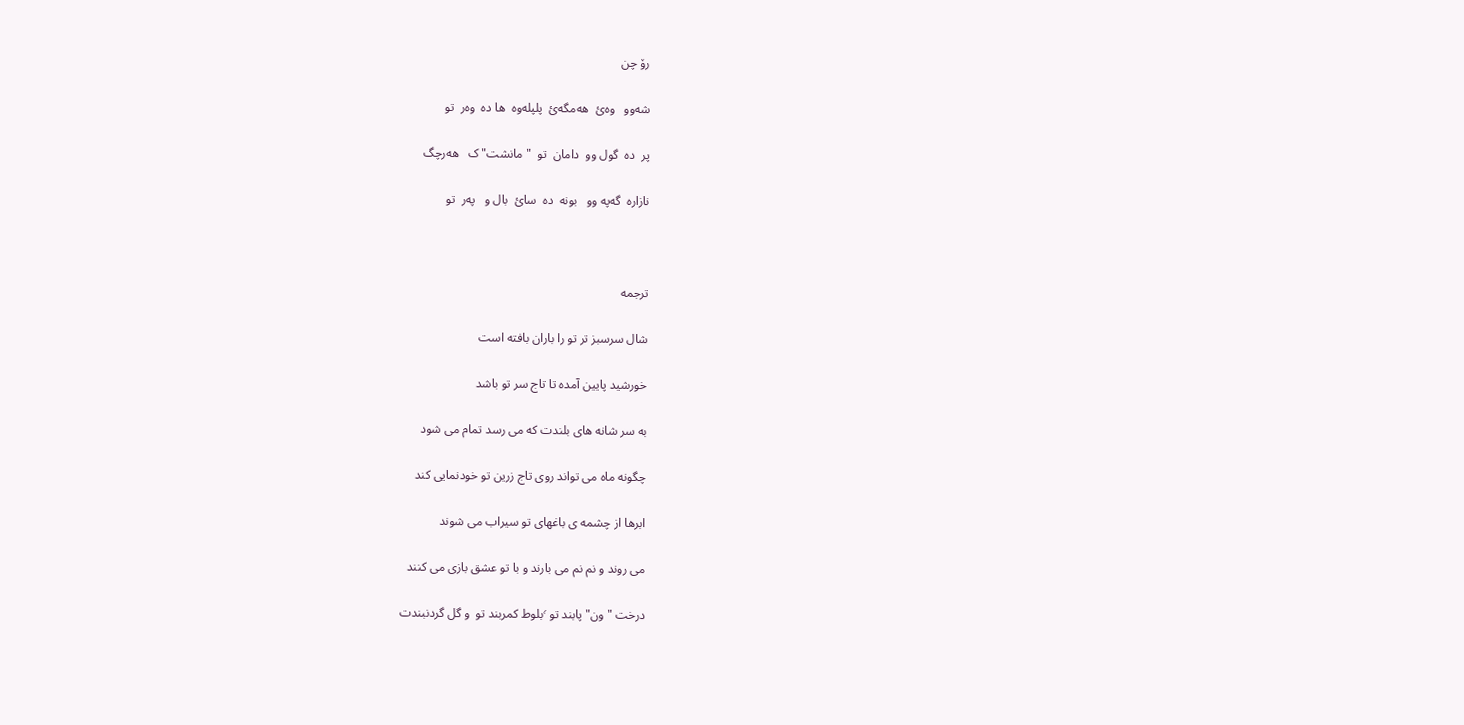ر‌‌ۆ چن

شه‌وو   وه‌ئ  هه‌مگه‌ئ  پلپله‌وه  ها ده  وه‌ر  تو

پر  ده  گول وو  دامان  تو  "مانشت" ک   هه‌رچگ

نازاره  گه‌په وو   بونه  ده  سائ  بال و   په‌ر  تو



ترجمه

شال سرسبز تر تو را باران بافته است

خورشید پایین آمده تا تاج سر تو باشد

به سر شانه های بلندت که می رسد تمام می شود

چگونه ماه می تواند روی تاج زرین تو خودنمایی کند

ابرها از چشمه ی باغهای تو سیراب می شوند

می روند و نم نم می بارند و با تو عشق بازی می کنند

درخت "ون" پابند تو ٬بلوط کمربند تو  و گل گردنبندت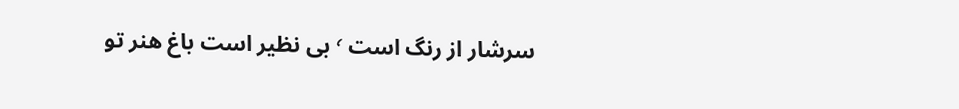سرشار از رنگ است ٬ بی نظیر است باغ هنر تو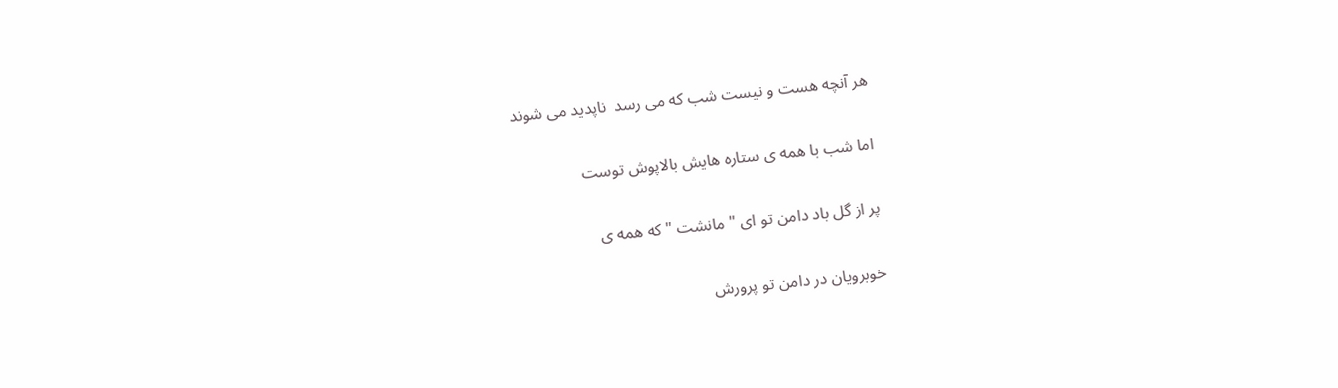هر آنچه هست و نیست شب که می رسد  ناپدید می شوند

اما شب با همه ی ستاره هایش بالاپوش توست

پر از گل باد دامن تو ای " مانشت " که همه ی

خوبرویان در دامن تو پرورش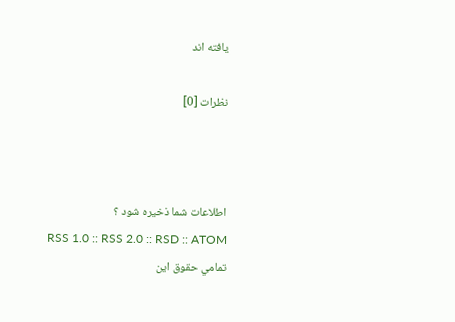یافته اند

نظرات [0]



اطلاعات شما ذخيره شود ؟
RSS 1.0 :: RSS 2.0 :: RSD :: ATOM
تمامي حقوق اين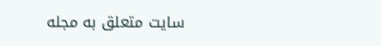سايت متعلق به مجله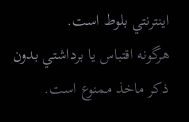اينترنتي بلوط است.
هرگونه اقتباس يا برداشتي بدون ذکر ماخذ ممنوع است.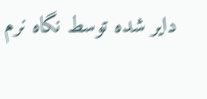دایر شده توسط نگاه نرم